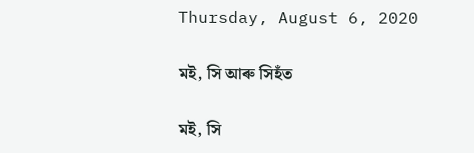Thursday, August 6, 2020

মই, সি আৰু সিহঁত

মই, সি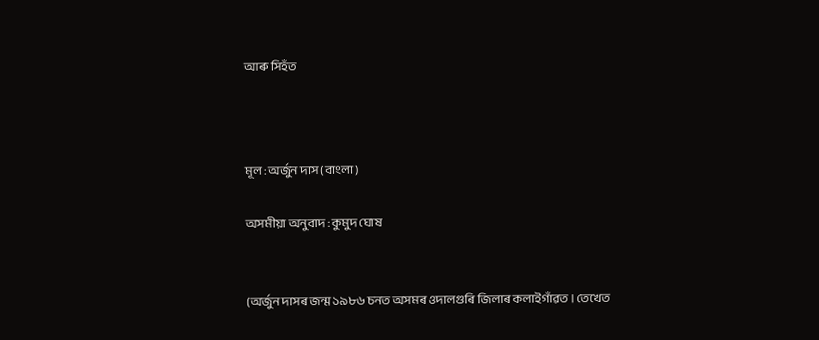আৰু সিহঁত



মূল : অৰ্জুন দাস (বাংলা)

অসমীয়া অনুবাদ : কুমুদ ঘোষ


(অৰ্জুন দাসৰ জন্ম ১৯৮৬ চনত অসমৰ ওদালগুৰি জিলাৰ কলাইগাঁৱত । তেখেত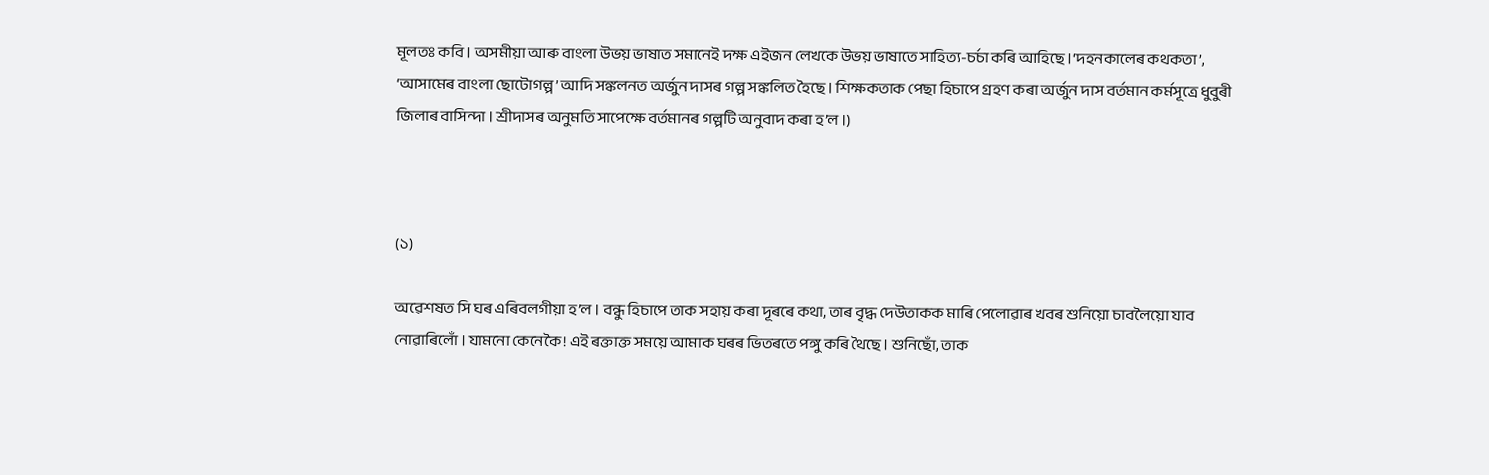মূলতঃ কবি । অসমীয়া আৰু বাংলা উভয় ভাষাত সমানেই দক্ষ এইজন লেখকে উভয় ভাষাতে সাহিত্য-চৰ্চা কৰি আহিছে ।‘দহনকালেৰ কথকতা’, ‘আসামেৰ বাংলা ছোটোগল্প’ আদি সঙ্কলনত অৰ্জুন দাসৰ গল্প সঙ্কলিত হৈছে । শিক্ষকতাক পেছা হিচাপে গ্ৰহণ কৰা অৰ্জুন দাস বৰ্তমান কৰ্মসূত্ৰে ধুবুৰী জিলাৰ বাসিন্দা । শ্ৰীদাসৰ অনুমতি সাপেক্ষে বৰ্তমানৰ গল্পটি অনুবাদ কৰা হ’ল ।)



(১)

অৱেশষত সি ঘৰ এৰিবলগীয়া হ’ল । বন্ধু হিচাপে তাক সহায় কৰা দূৰৰে কথা, তাৰ বৃদ্ধ দেউতাকক মাৰি পেলোৱাৰ খবৰ শুনিয়ো চাবলৈয়ো যাব নোৱাৰিলোঁ । যামনো কেনেকৈ ! এই ৰক্তাক্ত সময়ে আমাক ঘৰৰ ভিতৰতে পঙ্গু কৰি থৈছে । শুনিছোঁ, তাক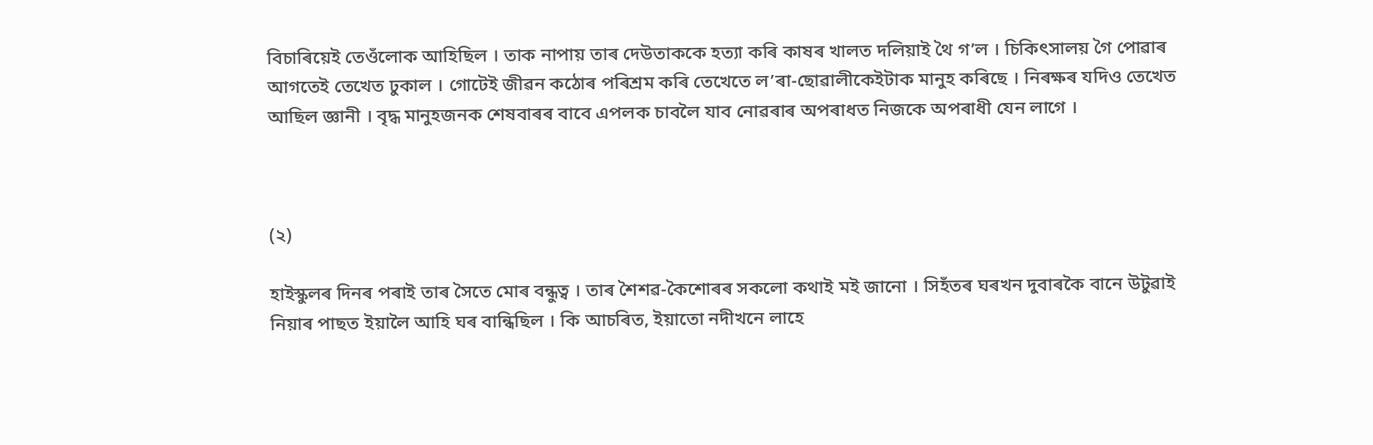বিচাৰিয়েই তেওঁলোক আহিছিল । তাক নাপায় তাৰ দেউতাককে হত্যা কৰি কাষৰ খালত দলিয়াই থৈ গ’ল । চিকিৎসালয় গৈ পোৱাৰ আগতেই তেখেত ঢুকাল । গোটেই জীৱন কঠোৰ পৰিশ্ৰম কৰি তেখেতে ল’ৰা-ছোৱালীকেইটাক মানুহ কৰিছে । নিৰক্ষৰ যদিও তেখেত আছিল জ্ঞানী । বৃদ্ধ মানুহজনক শেষবাৰৰ বাবে এপলক চাবলৈ যাব নোৱৰাৰ অপৰাধত নিজকে অপৰাধী যেন লাগে ।



(২)

হাইস্কুলৰ দিনৰ পৰাই তাৰ সৈতে মোৰ বন্ধুত্ব । তাৰ শৈশৱ-কৈশোৰৰ সকলো কথাই মই জানো । সিহঁতৰ ঘৰখন দুবাৰকৈ বানে উটুৱাই নিয়াৰ পাছত ইয়ালৈ আহি ঘৰ বান্ধিছিল । কি আচৰিত, ইয়াতো নদীখনে লাহে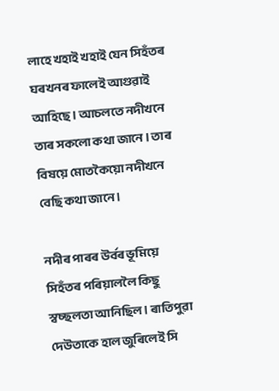লাহে খহাই খহাই যেন সিহঁতৰ ঘৰখনৰ ফালেই আগুৱাই আহিছে । আচলতে নদীখনে তাৰ সকলো কথা জানে । তাৰ বিষয়ে মোতকৈয়ো নদীখনে বেছি কথা জানে ।

নদীৰ পাৰৰ উৰ্বৰ ভূমিয়ে সিহঁতৰ পৰিয়াললৈ কিছু স্বচ্ছলতা আনিছিল । ৰাতিপুৱা দেউতাকে হাল জুৰিলেই সি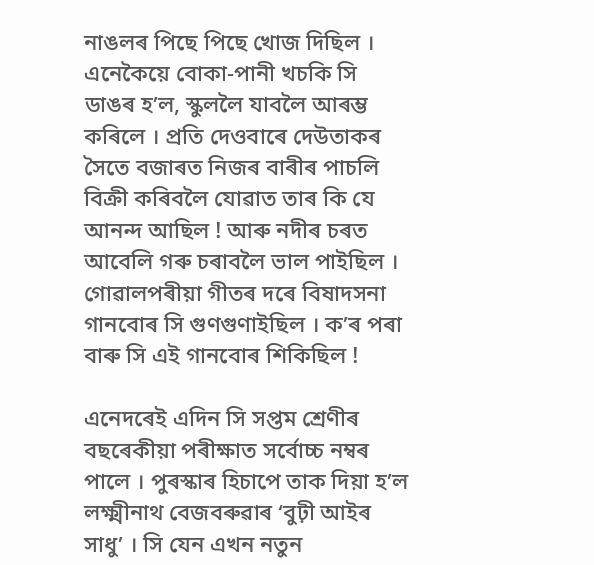নাঙলৰ পিছে পিছে খোজ দিছিল । এনেকৈয়ে বোকা-পানী খচকি সি ডাঙৰ হ’ল, স্কুললৈ যাবলৈ আৰম্ভ কৰিলে । প্ৰতি দেওবাৰে দেউতাকৰ সৈতে বজাৰত নিজৰ বাৰীৰ পাচলি বিক্ৰী কৰিবলৈ যোৱাত তাৰ কি যে আনন্দ আছিল ! আৰু নদীৰ চৰত আবেলি গৰু চৰাবলৈ ভাল পাইছিল । গোৱালপৰীয়া গীতৰ দৰে বিষাদসনা গানবোৰ সি গুণগুণাইছিল । ক’ৰ পৰা বাৰু সি এই গানবোৰ শিকিছিল !

এনেদৰেই এদিন সি সপ্তম শ্ৰেণীৰ বছৰেকীয়া পৰীক্ষাত সৰ্বোচ্চ নম্বৰ পালে । পুৰস্কাৰ হিচাপে তাক দিয়া হ’ল লক্ষ্মীনাথ বেজবৰুৱাৰ ‘বুঢ়ী আইৰ সাধু’ । সি যেন এখন নতুন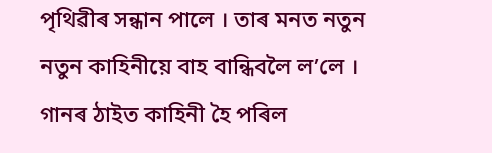পৃথিৱীৰ সন্ধান পালে । তাৰ মনত নতুন নতুন কাহিনীয়ে বাহ বান্ধিবলৈ ল’লে । গানৰ ঠাইত কাহিনী হৈ পৰিল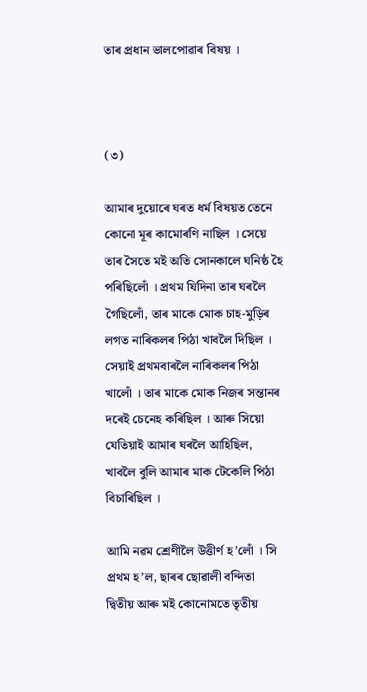তাৰ প্ৰধান ভালপোৱাৰ বিষয় ।



(৩)

আমাৰ দুয়োৰে ঘৰত ধৰ্ম বিষয়ত তেনে কোনো মূৰ কামোৰণি নাছিল । সেয়ে তাৰ সৈতে মই অতি সোনকালে ঘনিষ্ঠ হৈ পৰিছিলোঁ । প্ৰথম যিদিনা তাৰ ঘৰলৈ গৈছিলোঁ, তাৰ মাকে মোক চাহ-মুড়িৰ লগত নাৰিকলৰ পিঠা খাবলৈ দিছিল । সেয়াই প্ৰথমবাৰলৈ নাৰিকলৰ পিঠা খালোঁ । তাৰ মাকে মোক নিজৰ সন্তানৰ দৰেই চেনেহ কৰিছিল । আৰু সিয়ো যেতিয়াই আমাৰ ঘৰলৈ আহিছিল, খাবলৈ বুলি আমাৰ মাক টেকেলি পিঠা বিচাৰিছিল ।

আমি নৱম শ্ৰেণীলৈ উত্তীৰ্ণ হ’লোঁ । সি প্ৰথম হ’ল, ছাৰৰ ছোৱালী বন্দিতা দ্বিতীয় আৰু মই কোনোমতে তৃতীয়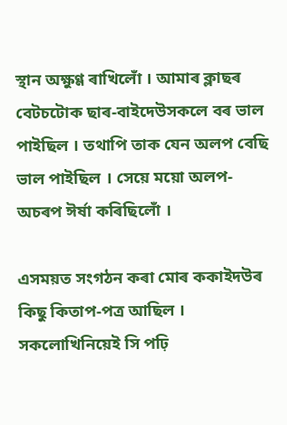স্থান অক্ষুণ্ণ ৰাখিলোঁ । আমাৰ ক্লাছৰ বেটচটোক ছাৰ-বাইদেউসকলে বৰ ভাল পাইছিল । তথাপি তাক যেন অলপ বেছি ভাল পাইছিল । সেয়ে ময়ো অলপ-অচৰপ ঈৰ্ষা কৰিছিলোঁ ।

এসময়ত সংগঠন কৰা মোৰ ককাইদউৰ কিছু কিতাপ-পত্ৰ আছিল । সকলোখিনিয়েই সি পঢ়ি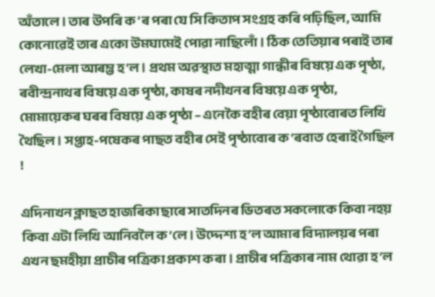অঁতালে । তাৰ উপৰি ক’ৰ পৰা যে সি কিতাপ সংগ্ৰহ কৰি পঢ়িছিল, আমি কোনোৱেই তাৰ একো উমঘামেই পোৱা নাছিলোঁ । ঠিক তেতিয়াৰ পৰাই তাৰ লেখা-মেলা আৰম্ভ হ’ল । প্ৰথম অৱস্থাত মহাত্মা গান্ধীৰ বিষয়ে এক পৃষ্ঠা, ৰবীন্দ্ৰনাথৰ বিষয়ে এক পৃষ্ঠা, কাষৰ নদীখনৰ বিষয়ে এক পৃষ্ঠা, মোমায়েকৰ ঘৰৰ বিষয়ে এক পৃষ্ঠা – এনেকৈ বহীৰ বেয়া পৃষ্ঠাবোৰত লিখি থৈছিল । সপ্তাহ-পষেকৰ পাছত বহীৰ সেই পৃষ্ঠাবোৰ ক’ৰবাত হেৰাই গৈছিল !

এদিনাখন ক্লাছত হাজৰিকা ছাৰে সাতদিনৰ ভিতৰত সকলোকে কিবা নহয় কিবা এটা লিখি আনিবলৈ ক’লে । উদ্দেশ্য হ’ল আমাৰ বিদ্যালয়ৰ পৰা এখন ছমহীয়া প্ৰাচীৰ পত্ৰিকা প্ৰকাশ কৰা । প্ৰাচীৰ পত্ৰিকাৰ নাম থোৱা হ’ল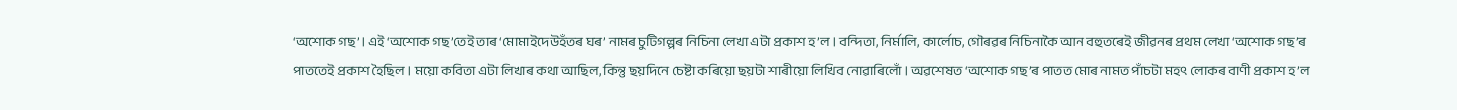‘অশোক গছ’ । এই ‘অশোক গছ’তেই তাৰ ‘মোমাইদেউহঁতৰ ঘৰ’ নামৰ চুটিগল্পৰ নিচিনা লেখা এটা প্ৰকাশ হ’ল । বন্দিতা, নিৰ্মালি, কাৰ্লোচ, গৌৰৱৰ নিচিনাকৈ আন বহুতৰেই জীৱনৰ প্ৰথম লেখা ‘অশোক গছ’ৰ পাততেই প্ৰকাশ হৈছিল । ময়ো কবিতা এটা লিখাৰ কথা আছিল, কিন্তু ছয়দিনে চেষ্টা কৰিয়ো ছয়টা শাৰীয়ো লিখিব নোৱাৰিলোঁ । অৱশেষত ‘অশোক গছ’ৰ পাতত মোৰ নামত পাঁচটা মহৎ লোকৰ বাণী প্ৰকাশ হ’ল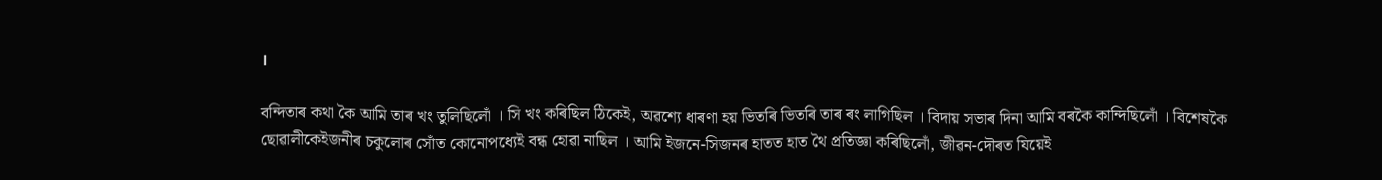।

বন্দিতাৰ কথা কৈ আমি তাৰ খং তুলিছিলোঁ । সি খং কৰিছিল ঠিকেই, অৱশ্যে ধাৰণা হয় ভিতৰি ভিতৰি তাৰ ৰং লাগিছিল । বিদায় সভাৰ দিনা আমি বৰকৈ কান্দিছিলোঁ । বিশেষকৈ ছোৱালীকেইজনীৰ চকুলোৰ সোঁত কোনোপধ্যেই বন্ধ হোৱা নাছিল । আমি ইজনে-সিজনৰ হাতত হাত থৈ প্ৰতিজ্ঞা কৰিছিলোঁ, জীৱন-দৌৰত যিয়েই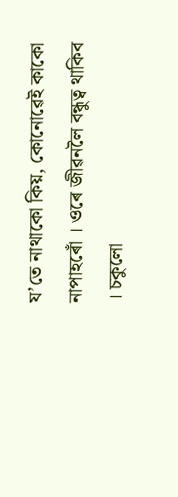য’তে নাথাকো কিয়, কোনোৱেই কাকো নাপাহৰোঁ । ওৰে জীৱনলৈ বন্ধুত্ব থাকিব । চকুলো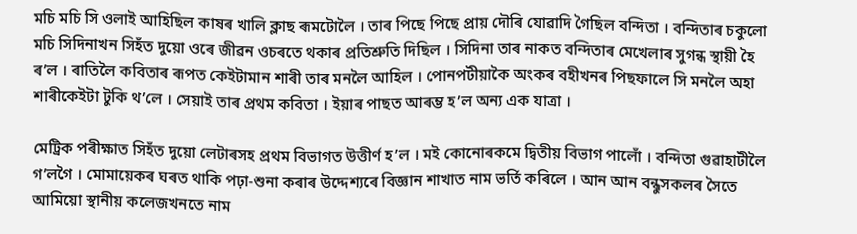মচি মচি সি ওলাই আহিছিল কাষৰ খালি ক্লাছ ৰূমটোলৈ । তাৰ পিছে পিছে প্ৰায় দৌৰি যোৱাদি গৈছিল বন্দিতা । বন্দিতাৰ চকুলো মচি সিদিনাখন সিহঁত দুয়ো ওৰে জীৱন ওচৰতে থকাৰ প্ৰতিশ্ৰুতি দিছিল । সিদিনা তাৰ নাকত বন্দিতাৰ মেখেলাৰ সুগন্ধ স্থায়ী হৈ ৰ’ল । ৰাতিলৈ কবিতাৰ ৰূপত কেইটামান শাৰী তাৰ মনলৈ আহিল । পোনপটীয়াকৈ অংকৰ বহীখনৰ পিছফালে সি মনলৈ অহা শাৰীকেইটা টুকি থ’লে । সেয়াই তাৰ প্ৰথম কবিতা । ইয়াৰ পাছত আৰম্ভ হ’ল অন্য এক যাত্ৰা ।

মেট্ৰিক পৰীক্ষাত সিহঁত দুয়ো লেটাৰসহ প্ৰথম বিভাগত উত্তীৰ্ণ হ’ল । মই কোনোৰকমে দ্বিতীয় বিভাগ পালোঁ । বন্দিতা গুৱাহাটীলৈ গ’লগৈ । মোমায়েকৰ ঘৰত থাকি পঢ়া-শুনা কৰাৰ উদ্দেশ্যৰে বিজ্ঞান শাখাত নাম ভৰ্তি কৰিলে । আন আন বন্ধুসকলৰ সৈতে আমিয়ো স্থানীয় কলেজখনতে নাম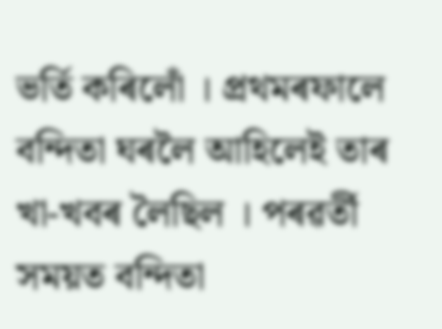ভৰ্তি কৰিলোঁ । প্ৰথমৰফালে বন্দিতা ঘৰলৈ আহিলেই তাৰ খা-খবৰ লৈছিল । পৰৱৰ্তী সময়ত বন্দিতা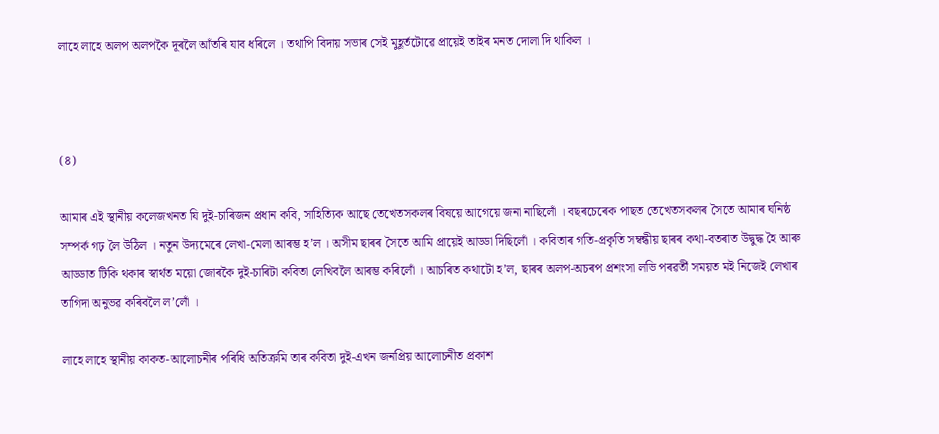লাহে লাহে অলপ অলপকৈ দূৰলৈ আঁতৰি যাব ধৰিলে । তথাপি বিদায় সভাৰ সেই মুহূৰ্তটোৱে প্ৰায়েই তাইৰ মনত দোলা দি থাকিল ।



(৪)

আমাৰ এই স্থানীয় কলেজখনত যি দুই-চাৰিজন প্ৰধান কবি, সাহিত্যিক আছে তেখেতসকলৰ বিষয়ে আগেয়ে জনা নাছিলোঁ । বছৰচেৰেক পাছত তেখেতসকলৰ সৈতে আমাৰ ঘনিষ্ঠ সম্পৰ্ক গঢ় লৈ উঠিল । নতুন উদ্যমেৰে লেখা-মেলা আৰম্ভ হ’ল । অসীম ছাৰৰ সৈতে আমি প্ৰায়েই আড্ডা দিছিলোঁ । কবিতাৰ গতি-প্ৰকৃতি সম্বন্ধীয় ছাৰৰ কথা-বতৰাত উদ্বুদ্ধ হৈ আৰু আড্ডাত টিকি থকাৰ স্বাৰ্থত ময়ো জোৰকৈ দুই-চাৰিটা কবিতা লেখিবলৈ আৰম্ভ কৰিলোঁ । আচৰিত কথাটো হ’ল, ছাৰৰ অলপ-অচৰপ প্ৰশংসা লভি পৰৱৰ্তী সময়ত মই নিজেই লেখাৰ তাগিদা অনুভৱ কৰিবলৈ ল’লোঁ ।

লাহে লাহে স্থানীয় কাকত-আলোচনীৰ পৰিধি অতিক্ৰমি তাৰ কবিতা দুই-এখন জনপ্ৰিয় আলোচনীত প্ৰকাশ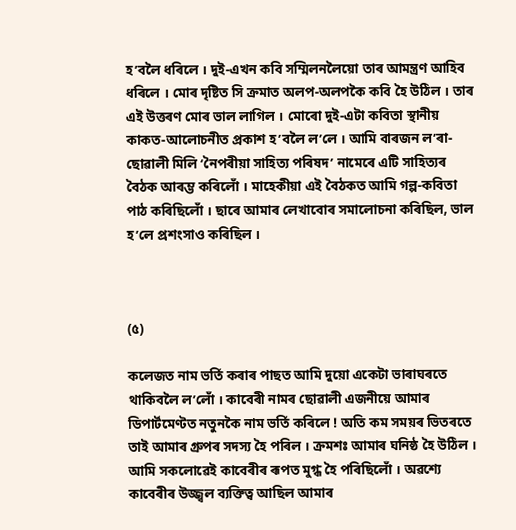হ’বলৈ ধৰিলে । দুই-এখন কবি সম্মিলনলৈয়ো তাৰ আমন্ত্ৰণ আহিব ধৰিলে । মোৰ দৃষ্টিত সি ক্ৰমাত অলপ-অলপকৈ কবি হৈ উঠিল । তাৰ এই উত্তৰণ মোৰ ভাল লাগিল । মোৰো দুই-এটা কবিতা স্থানীয় কাকত-আলোচনীত প্ৰকাশ হ’বলৈ ল’লে । আমি বাৰজন ল’ৰা-ছোৱালী মিলি ‘নৈপৰীয়া সাহিত্য পৰিষদ’ নামেৰে এটি সাহিত্যৰ বৈঠক আৰম্ভ কৰিলোঁ । মাহেকীয়া এই বৈঠকত আমি গল্প-কবিতা পাঠ কৰিছিলোঁ । ছাৰে আমাৰ লেখাবোৰ সমালোচনা কৰিছিল, ভাল হ’লে প্ৰশংসাও কৰিছিল ।



(৫)

কলেজত নাম ভৰ্তি কৰাৰ পাছত আমি দুয়ো একেটা ভাৰাঘৰতে থাকিবলৈ ল’লোঁ । কাবেৰী নামৰ ছোৱালী এজনীয়ে আমাৰ ডিপাৰ্টমেণ্টত নতুনকৈ নাম ভৰ্তি কৰিলে ! অতি কম সময়ৰ ভিতৰতে তাই আমাৰ গ্ৰুপৰ সদস্য হৈ পৰিল । ক্ৰমশঃ আমাৰ ঘনিষ্ঠ হৈ উঠিল । আমি সকলোৱেই কাবেৰীৰ ৰূপত মুগ্ধ হৈ পৰিছিলোঁ । অৱশ্যে কাবেৰীৰ উজ্জ্বল ব্যক্তিত্ব আছিল আমাৰ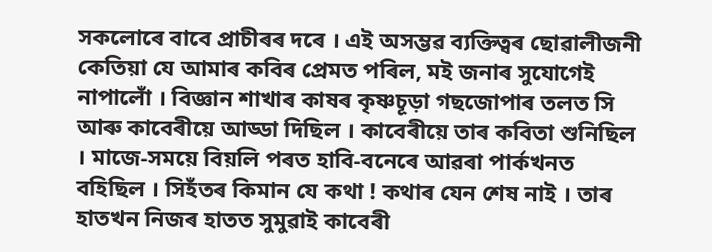সকলোৰে বাবে প্ৰাচীৰৰ দৰে । এই অসম্ভৱ ব্যক্তিত্বৰ ছোৱালীজনী কেতিয়া যে আমাৰ কবিৰ প্ৰেমত পৰিল, মই জনাৰ সুযোগেই নাপালোঁ । বিজ্ঞান শাখাৰ কাষৰ কৃষ্ণচূড়া গছজোপাৰ তলত সি আৰু কাবেৰীয়ে আড্ডা দিছিল । কাবেৰীয়ে তাৰ কবিতা শুনিছিল । মাজে-সময়ে বিয়লি পৰত হাবি-বনেৰে আৱৰা পাৰ্কখনত বহিছিল । সিহঁতৰ কিমান যে কথা ! কথাৰ যেন শেষ নাই । তাৰ হাতখন নিজৰ হাতত সুমুৱাই কাবেৰী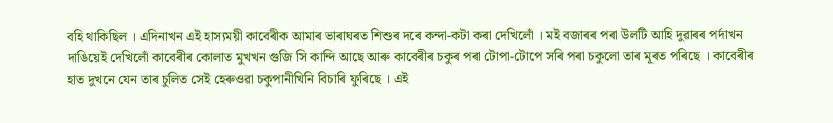বহি থাকিছিল । এদিনাখন এই হাস্যময়ী কাবেৰীক আমাৰ ভাৰাঘৰত শিশুৰ দৰে কন্দা-কটা কৰা দেখিলোঁ । মই বজাৰৰ পৰা উলটি আহি দুৱাৰৰ পৰ্দাখন দাঙিয়েই দেখিলোঁ কাবেৰীৰ কোলাত মুখখন গুজি সি কান্দি আছে আৰু কাবেৰীৰ চকুৰ পৰা টোপা-টোপে সৰি পৰা চকুলো তাৰ মূৰত পৰিছে । কাবেৰীৰ হাত দুখনে যেন তাৰ চুলিত সেই হেৰুওৱা চকুপানীখিনি বিচাৰি ফুৰিছে । এই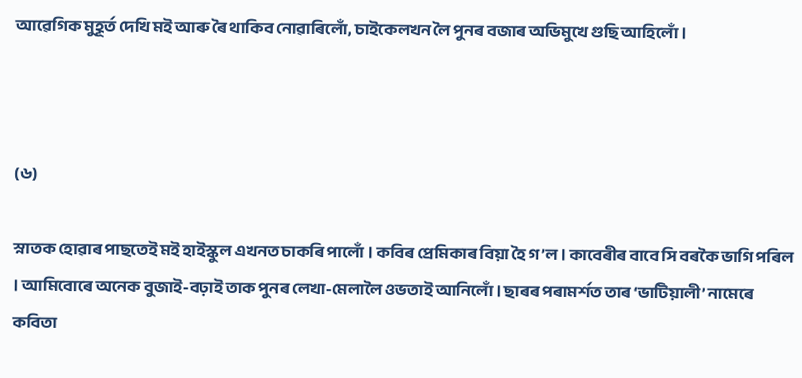আৱেগিক মুহূৰ্ত দেখি মই আৰু ৰৈ থাকিব নোৱাৰিলোঁ, চাইকেলখন লৈ পুনৰ বজাৰ অভিমুখে গুছি আহিলোঁ ।



(৬)

স্নাতক হোৱাৰ পাছতেই মই হাইস্কুল এখনত চাকৰি পালোঁ । কবিৰ প্ৰেমিকাৰ বিয়া হৈ গ’ল । কাবেৰীৰ বাবে সি বৰকৈ ভাগি পৰিল । আমিবোৰে অনেক বুজাই-বঢ়াই তাক পুনৰ লেখা-মেলালৈ ওভতাই আনিলোঁ । ছাৰৰ পৰামৰ্শত তাৰ ‘ভাটিয়ালী’ নামেৰে কবিতা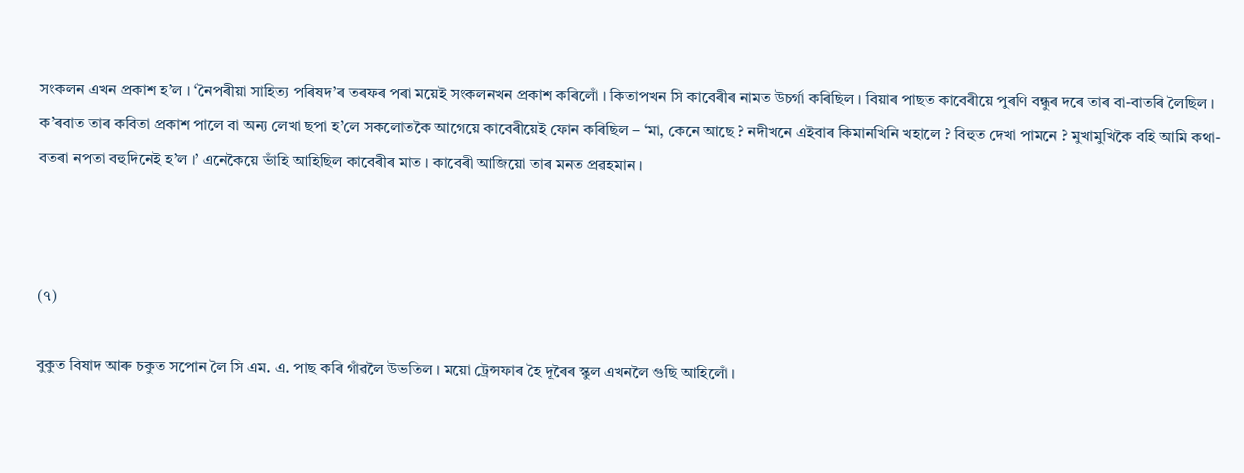সংকলন এখন প্ৰকাশ হ’ল । ‘নৈপৰীয়া সাহিত্য পৰিষদ’ৰ তৰফৰ পৰা ময়েই সংকলনখন প্ৰকাশ কৰিলোঁ । কিতাপখন সি কাবেৰীৰ নামত উচৰ্গা কৰিছিল । বিয়াৰ পাছত কাবেৰীয়ে পুৰণি বন্ধুৰ দৰে তাৰ বা-বাতৰি লৈছিল । ক’ৰবাত তাৰ কবিতা প্ৰকাশ পালে বা অন্য লেখা ছপা হ’লে সকলোতকৈ আগেয়ে কাবেৰীয়েই ফোন কৰিছিল – ‘মা, কেনে আছে ? নদীখনে এইবাৰ কিমানখিনি খহালে ? বিহুত দেখা পামনে ? মুখামুখিকৈ বহি আমি কথা-বতৰা নপতা বহুদিনেই হ’ল ।’ এনেকৈয়ে ভাঁহি আহিছিল কাবেৰীৰ মাত । কাবেৰী আজিয়ো তাৰ মনত প্ৰৱহমান ।



(৭)

বুকুত বিষাদ আৰু চকুত সপোন লৈ সি এম. এ. পাছ কৰি গাঁৱলৈ উভতিল । ময়ো ট্ৰেন্সফাৰ হৈ দূৰৈৰ স্কুল এখনলৈ গুছি আহিলোঁ ।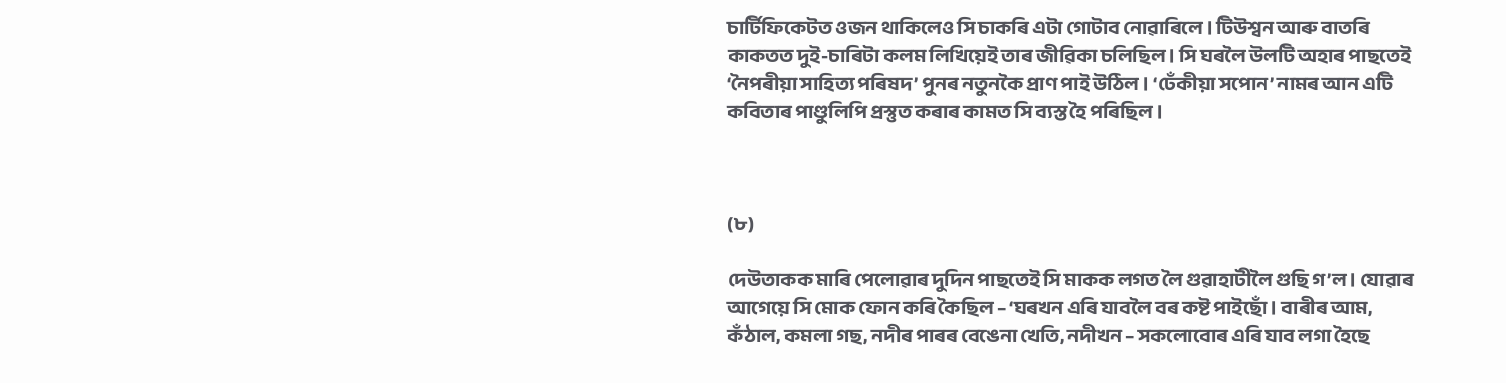চাৰ্টিফিকেটত ওজন থাকিলেও সি চাকৰি এটা গোটাব নোৱাৰিলে । টিউশ্বন আৰু বাতৰি কাকতত দুই-চাৰিটা কলম লিখিয়েই তাৰ জীৱিকা চলিছিল । সি ঘৰলৈ উলটি অহাৰ পাছতেই ‘নৈপৰীয়া সাহিত্য পৰিষদ’ পুনৰ নতুনকৈ প্ৰাণ পাই উঠিল । ‘ঢেঁকীয়া সপোন’ নামৰ আন এটি কবিতাৰ পাণ্ডুলিপি প্ৰস্তুত কৰাৰ কামত সি ব্যস্ত হৈ পৰিছিল ।



(৮)

দেউতাকক মাৰি পেলোৱাৰ দুদিন পাছতেই সি মাকক লগত লৈ গুৱাহাটীলৈ গুছি গ’ল । যোৱাৰ আগেয়ে সি মোক ফোন কৰি কৈছিল – ‘ঘৰখন এৰি যাবলৈ বৰ কষ্ট পাইছোঁ । বাৰীৰ আম, কঁঠাল, কমলা গছ, নদীৰ পাৰৰ বেঙেনা খেতি, নদীখন – সকলোবোৰ এৰি যাব লগা হৈছে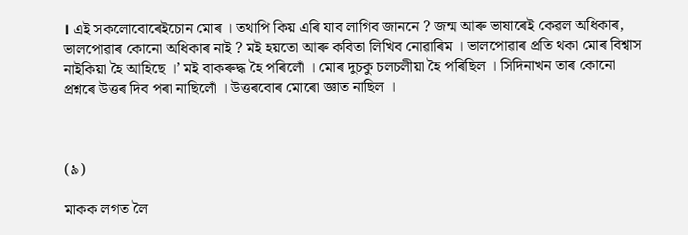। এই সকলোবোৰেইচোন মোৰ । তথাপি কিয় এৰি যাব লাগিব জাননে ? জন্ম আৰু ভাষাৰেই কেৱল অধিকাৰ, ভালপোৱাৰ কোনো অধিকাৰ নাই ? মই হয়তো আৰু কবিতা লিখিব নোৱাৰিম । ভালপোৱাৰ প্ৰতি থকা মোৰ বিশ্বাস নাইকিয়া হৈ আহিছে ।’ মই বাকৰুদ্ধ হৈ পৰিলোঁ । মোৰ দুচকু চলচলীয়া হৈ পৰিছিল । সিদিনাখন তাৰ কোনো প্ৰশ্নৰে উত্তৰ দিব পৰা নাছিলোঁ । উত্তৰবোৰ মোৰো জ্ঞাত নাছিল ।



(৯)

মাকক লগত লৈ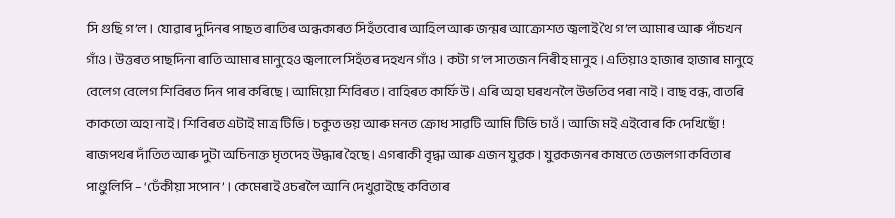সি গুছি গ’ল । যোৱাৰ দুদিনৰ পাছত ৰাতিৰ অন্ধকাৰত সিহঁতবোৰ আহিল আৰু জন্মৰ আক্ৰোশত জ্বলাই থৈ গ’ল আমাৰ আৰু পাঁচখন গাঁও । উত্তৰত পাছদিনা ৰাতি আমাৰ মানুহেও জ্বলালে সিহঁতৰ দহখন গাঁও । কটা গ’ল সাতজন নিৰীহ মানুহ । এতিয়াও হাজাৰ হাজাৰ মানুহে বেলেগ বেলেগ শিবিৰত দিন পাৰ কৰিছে । আমিয়ো শিবিৰত । বাহিৰত কাৰ্ফিউ । এৰি অহা ঘৰখনলৈ উভতিব পৰা নাই । বাছ বন্ধ, বাতৰি কাকতো অহা নাই । শিবিৰত এটাই মাত্ৰ টিভি । চকুত ভয় আৰু মনত ক্ৰোধ সাৱটি আমি টিভি চাওঁ । আজি মই এইবোৰ কি দেখিছোঁ ! ৰাজপথৰ দাঁতিত আৰু দুটা অচিনাক্ত মৃতদেহ উদ্ধাৰ হৈছে । এগৰাকী বৃদ্ধা আৰু এজন যুৱক । যুৱকজনৰ কাষতে তেজলগা কবিতাৰ পাণ্ডুলিপি – ‘ঢেঁকীয়া সপোন’ । কেমেৰাই ওচৰলৈ আনি দেখুৱাইছে কবিতাৰ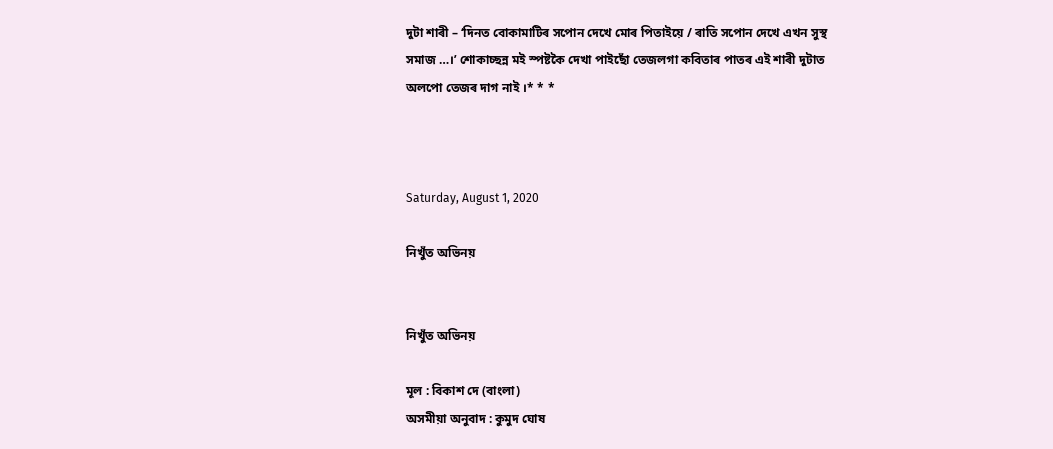দুটা শাৰী – ‘দিনত বোকামাটিৰ সপোন দেখে মোৰ পিতাইয়ে / ৰাতি সপোন দেখে এখন সুস্থ সমাজ …।’ শোকাচ্ছন্ন মই স্পষ্টকৈ দেখা পাইছোঁ তেজলগা কবিতাৰ পাতৰ এই শাৰী দুটাত অলপো তেজৰ দাগ নাই ।* * *



Saturday, August 1, 2020

নিখুঁত অভিনয়


নিখুঁত অভিনয়

মূল : বিকাশ দে (বাংলা)
অসমীয়া অনুবাদ : কুমুদ ঘোষ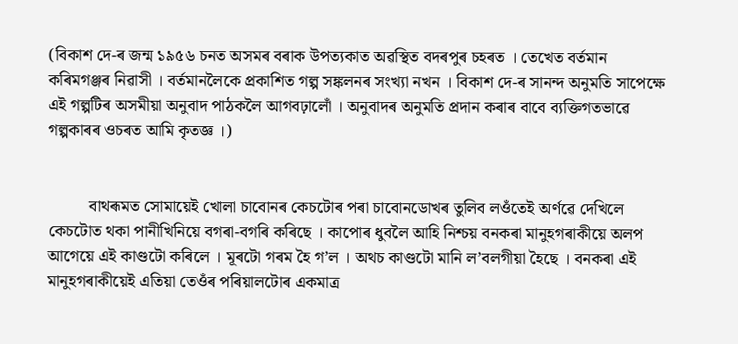(বিকাশ দে-ৰ জন্ম ১৯৫৬ চনত অসমৰ বৰাক উপত্যকাত অৱস্থিত বদৰপুৰ চহৰত । তেখেত বৰ্তমান কৰিমগঞ্জৰ নিৱাসী । বৰ্তমানলৈকে প্ৰকাশিত গল্প সঙ্কলনৰ সংখ্যা নখন । বিকাশ দে-ৰ সানন্দ অনুমতি সাপেক্ষে এই গল্পটিৰ অসমীয়া অনুবাদ পাঠকলৈ আগবঢ়ালোঁ । অনুবাদৰ অনুমতি প্ৰদান কৰাৰ বাবে ব্যক্তিগতভাৱে গল্পকাৰৰ ওচৰত আমি কৃতজ্ঞ ।)


          বাথৰূমত সোমায়েই খোলা চাবোনৰ কেচটোৰ পৰা চাবোনডোখৰ তুলিব লওঁতেই অৰ্ণৱে দেখিলে কেচটোত থকা পানীখিনিয়ে বগৰা-বগৰি কৰিছে । কাপোৰ ধুবলৈ আহি নিশ্চয় বনকৰা মানুহগৰাকীয়ে অলপ আগেয়ে এই কাণ্ডটো কৰিলে । মূৰটো গৰম হৈ গ’ল । অথচ কাণ্ডটো মানি ল’বলগীয়া হৈছে । বনকৰা এই মানুহগৰাকীয়েই এতিয়া তেওঁৰ পৰিয়ালটোৰ একমাত্ৰ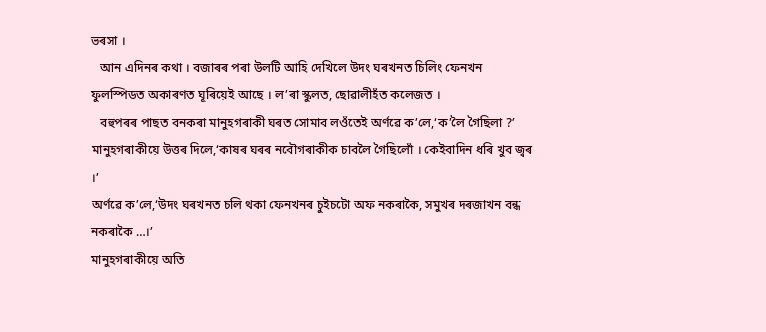ভৰসা ।
   আন এদিনৰ কথা । বজাৰৰ পৰা উলটি আহি দেখিলে উদং ঘৰখনত চিলিং ফেনখন ফুলস্পিডত অকাৰণত ঘূৰিয়েই আছে । ল’ৰা স্কুলত, ছোৱালীহঁত কলেজত ।
   বহুপৰৰ পাছত বনকৰা মানুহগৰাকী ঘৰত সোমাব লওঁতেই অৰ্ণৱে ক’লে,‘ক’লৈ গৈছিলা ?’ মানুহগৰাকীয়ে উত্তৰ দিলে,‘কাষৰ ঘৰৰ নবৌগৰাকীক চাবলৈ গৈছিলোঁ । কেইবাদিন ধৰি খুব জ্বৰ ।’
অৰ্ণৱে ক’লে,‘উদং ঘৰখনত চলি থকা ফেনখনৰ চুইচটো অফ নকৰাকৈ, সমুখৰ দৰজাখন বন্ধ নকৰাকৈ …।’
মানুহগৰাকীয়ে অতি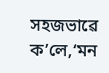সহজভাৱে ক’লে,‘মন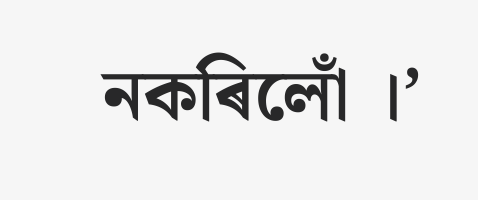নকৰিলোঁ ।’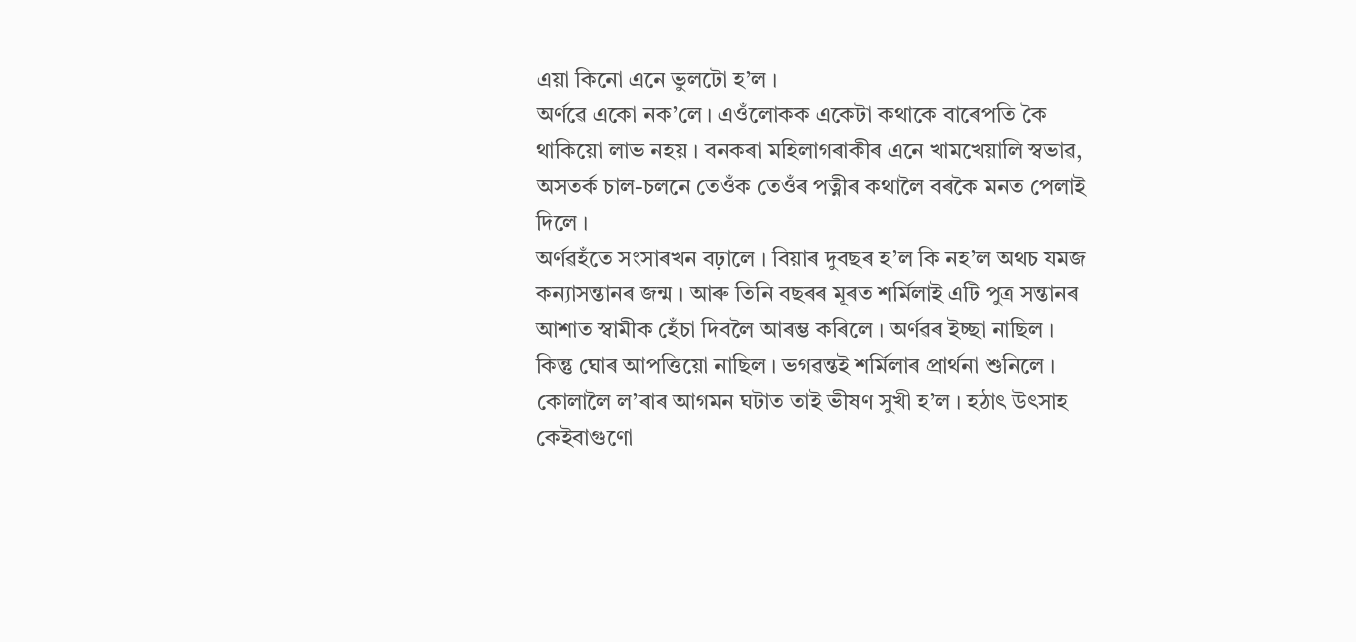এয়া কিনো এনে ভুলটো হ’ল ।
অৰ্ণৱে একো নক’লে । এওঁলোকক একেটা কথাকে বাৰেপতি কৈ থাকিয়ো লাভ নহয় । বনকৰা মহিলাগৰাকীৰ এনে খামখেয়ালি স্বভাৱ, অসতৰ্ক চাল-চলনে তেওঁক তেওঁৰ পত্নীৰ কথালৈ বৰকৈ মনত পেলাই দিলে ।
অৰ্ণৱহঁতে সংসাৰখন বঢ়ালে । বিয়াৰ দুবছৰ হ’ল কি নহ’ল অথচ যমজ কন্যাসন্তানৰ জন্ম । আৰু তিনি বছৰৰ মূৰত শৰ্মিলাই এটি পুত্ৰ সন্তানৰ আশাত স্বামীক হেঁচা দিবলৈ আৰম্ভ কৰিলে । অৰ্ণৱৰ ইচ্ছা নাছিল । কিন্তু ঘোৰ আপত্তিয়ো নাছিল । ভগৱন্তই শৰ্মিলাৰ প্ৰাৰ্থনা শুনিলে । কোলালৈ ল’ৰাৰ আগমন ঘটাত তাই ভীষণ সুখী হ’ল । হঠাৎ উৎসাহ কেইবাগুণো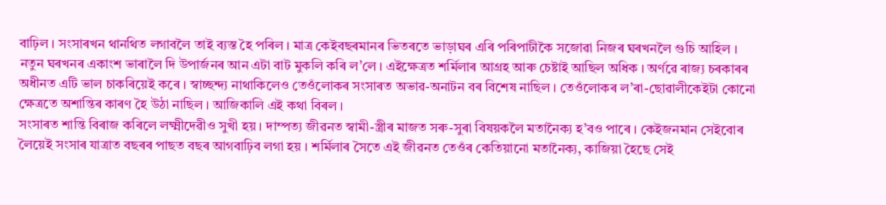বাঢ়িল । সংসাৰখন থানথিত লগাবলৈ তাই ব্যস্ত হৈ পৰিল । মাত্ৰ কেইবছৰমানৰ ভিতৰতে ভাড়াঘৰ এৰি পৰিপাটীকৈ সজোৱা নিজৰ ঘৰখনলৈ গুচি আহিল । নতুন ঘৰখনৰ একাংশ ভাৰালৈ দি উপাৰ্জনৰ আন এটা বাট মুকলি কৰি ল’লে । এইক্ষেত্ৰত শৰ্মিলাৰ আগ্ৰহ আৰু চেষ্টাই আছিল অধিক । অৰ্ণৱে ৰাজ্য চৰকাৰৰ অধীনত এটি ভাল চাকৰিয়েই কৰে । স্বাচ্ছন্দ্য নাথাকিলেও তেওঁলোকৰ সংসাৰত অভাৱ-অনাটন বৰ বিশেষ নাছিল । তেওঁলোকৰ ল’ৰা-ছোৱালীকেইটা কোনো ক্ষেত্ৰতে অশান্তিৰ কাৰণ হৈ উঠা নাছিল । আজিকালি এই কথা বিৰল ।
সংসাৰত শান্তি বিৰাজ কৰিলে লক্ষ্মীদেৱীও সুখী হয় । দাম্পত্য জীৱনত স্বামী-স্ত্ৰীৰ মাজত সৰু-সুৰা বিষয়কলৈ মতানৈক্য হ’বও পাৰে । কেইজনমান সেইবোৰ লৈয়েই সংসাৰ যাত্ৰাত বছৰৰ পাছত বছৰ আগবাঢ়িব লগা হয় । শৰ্মিলাৰ সৈতে এই জীৱনত তেওঁৰ কেতিয়ানো মতানৈক্য, কাজিয়া হৈছে সেই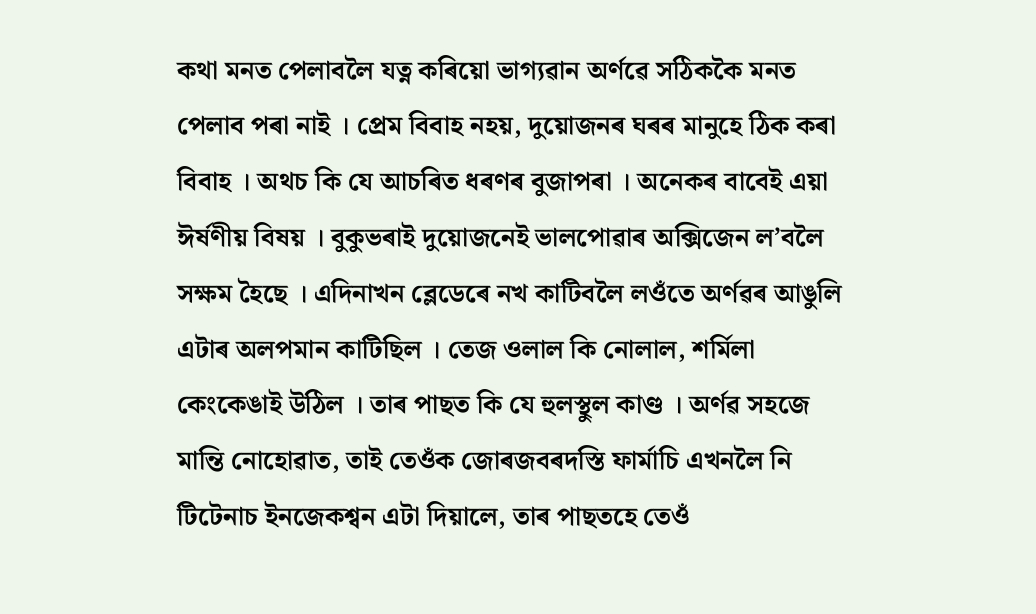কথা মনত পেলাবলৈ যত্ন কৰিয়ো ভাগ্যৱান অৰ্ণৱে সঠিককৈ মনত পেলাব পৰা নাই । প্ৰেম বিবাহ নহয়, দুয়োজনৰ ঘৰৰ মানুহে ঠিক কৰা বিবাহ । অথচ কি যে আচৰিত ধৰণৰ বুজাপৰা । অনেকৰ বাবেই এয়া ঈৰ্ষণীয় বিষয় । বুকুভৰাই দুয়োজনেই ভালপোৱাৰ অক্সিজেন ল’বলৈ সক্ষম হৈছে । এদিনাখন ব্লেডেৰে নখ কাটিবলৈ লওঁতে অৰ্ণৱৰ আঙুলি এটাৰ অলপমান কাটিছিল । তেজ ওলাল কি নোলাল, শৰ্মিলা কেংকেঙাই উঠিল । তাৰ পাছত কি যে হুলস্থুল কাণ্ড । অৰ্ণৱ সহজে মান্তি নোহোৱাত, তাই তেওঁক জোৰজবৰদস্তি ফাৰ্মাচি এখনলৈ নি টিটেনাচ ইনজেকশ্বন এটা দিয়ালে, তাৰ পাছতহে তেওঁ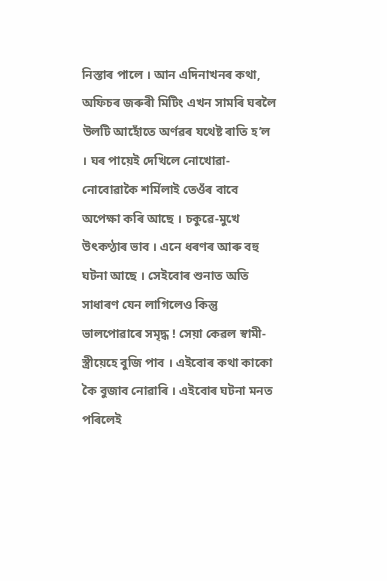নিস্তাৰ পালে । আন এদিনাখনৰ কথা, অফিচৰ জৰুৰী মিটিং এখন সামৰি ঘৰলৈ উলটি আহোঁতে অৰ্ণৱৰ যথেষ্ট ৰাতি হ’ল । ঘৰ পায়েই দেখিলে নোখোৱা-নোবোৱাকৈ শৰ্মিলাই তেওঁৰ বাবে অপেক্ষা কৰি আছে । চকুৱে-মুখে উৎকণ্ঠাৰ ভাব । এনে ধৰণৰ আৰু বহু ঘটনা আছে । সেইবোৰ শুনাত অতি সাধাৰণ যেন লাগিলেও কিন্তু ভালপোৱাৰে সমৃদ্ধ ! সেয়া কেৱল স্বামী-স্ত্ৰীয়েহে বুজি পাব । এইবোৰ কথা কাকো কৈ বুজাব নোৱাৰি । এইবোৰ ঘটনা মনত পৰিলেই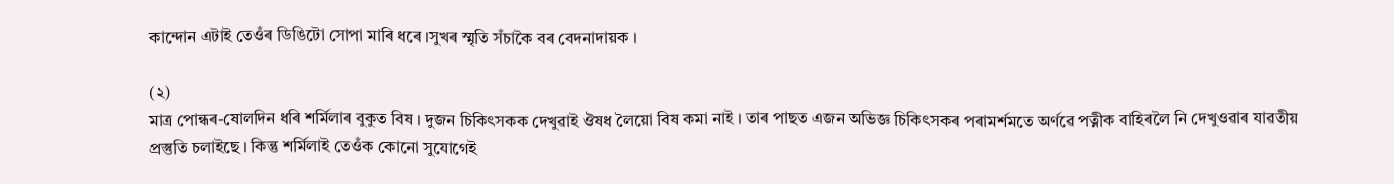কান্দোন এটাই তেওঁৰ ডিঙিটো সোপা মাৰি ধৰে ।সুখৰ স্মৃতি সঁচাকৈ বৰ বেদনাদায়ক ।

(২)
মাত্ৰ পোন্ধৰ-ষোলদিন ধৰি শৰ্মিলাৰ বুকুত বিষ । দুজন চিকিৎসকক দেখুৱাই ঔষধ লৈয়ো বিষ কমা নাই । তাৰ পাছত এজন অভিজ্ঞ চিকিৎসকৰ পৰামৰ্শমতে অৰ্ণৱে পত্নীক বাহিৰলৈ নি দেখুওৱাৰ যাৱতীয় প্ৰস্তুতি চলাইছে । কিন্তু শৰ্মিলাই তেওঁক কোনো সুযোগেই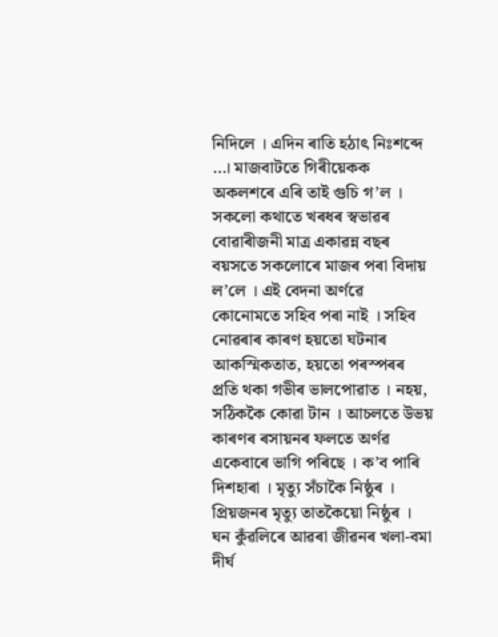নিদিলে । এদিন ৰাতি হঠাৎ নিঃশব্দে …। মাজবাটতে গিৰীয়েকক অকলশৰে এৰি তাই গুচি গ’ল । সকলো কথাতে খৰধৰ স্বভাৱৰ বোৱাৰীজনী মাত্ৰ একাৱন্ন বছৰ বয়সতে সকলোৰে মাজৰ পৰা বিদায় ল’লে । এই বেদনা অৰ্ণৱে কোনোমতে সহিব পৰা নাই । সহিব নোৱৰাৰ কাৰণ হয়তো ঘটনাৰ আকস্মিকতাত, হয়তো পৰস্পৰৰ প্ৰতি থকা গভীৰ ভালপোৱাত । নহয়, সঠিককৈ কোৱা টান । আচলতে উভয় কাৰণৰ ৰসায়নৰ ফলতে অৰ্ণৱ একেবাৰে ভাগি পৰিছে । ক’ব পাৰি দিশহাৰা । মৃত্যু সঁচাকৈ নিষ্ঠুৰ । প্ৰিয়জনৰ মৃত্যু তাতকৈয়ো নিষ্ঠুৰ । ঘন কুঁৱলিৰে আৱৰা জীৱনৰ খলা-বমা দীৰ্ঘ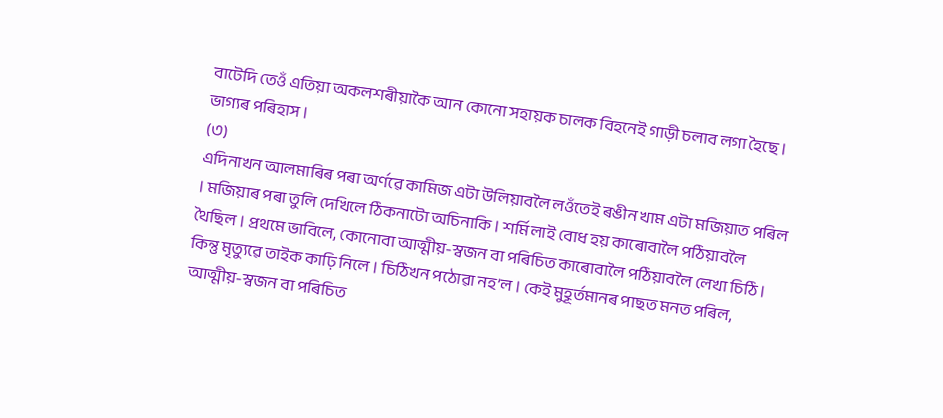বাটেদি তেওঁ এতিয়া অকলশৰীয়াকৈ আন কোনো সহায়ক চালক বিহনেই গাড়ী চলাব লগা হৈছে । ভাগ্যৰ পৰিহাস ।
(৩)
এদিনাখন আলমাৰিৰ পৰা অৰ্ণৱে কামিজ এটা উলিয়াবলৈ লওঁতেই ৰঙীন খাম এটা মজিয়াত পৰিল । মজিয়াৰ পৰা তুলি দেখিলে ঠিকনাটো অচিনাকি । শৰ্মিলাই বোধ হয় কাৰোবালৈ পঠিয়াবলৈ থৈছিল । প্ৰথমে ভাবিলে, কোনোবা আত্মীয়-স্বজন বা পৰিচিত কাৰোবালৈ পঠিয়াবলৈ লেখা চিঠি । কিন্তু মৃত্যুৱে তাইক কাঢ়ি নিলে । চিঠিখন পঠোৱা নহ’ল । কেই মুহূৰ্তমানৰ পাছত মনত পৰিল, আত্মীয়-স্বজন বা পৰিচিত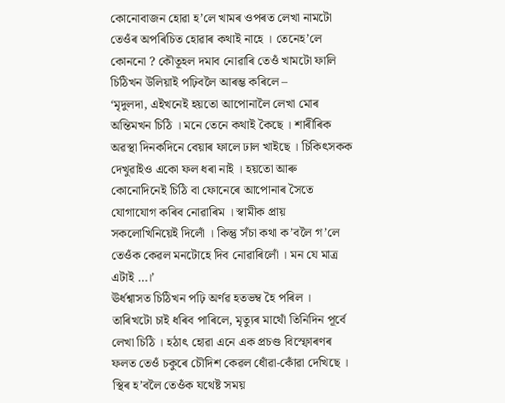কোনোবাজন হোৱা হ’লে খামৰ ওপৰত লেখা নামটো তেওঁৰ অপৰিচিত হোৱাৰ কথাই নাহে । তেনেহ’লে কোননো ? কৌতূহল দমাব নোৱাৰি তেওঁ খামটো ফালি চিঠিখন উলিয়াই পঢ়িবলৈ আৰম্ভ কৰিলে –
‘মৃদুলদা, এইখনেই হয়তো আপোনালৈ লেখা মোৰ অন্তিমখন চিঠি । মনে তেনে কথাই কৈছে । শাৰীৰিক অৱস্থা দিনকদিনে বেয়াৰ ফালে ঢাল খাইছে । চিকিৎসকক দেখুৱাইও একো ফল ধৰা নাই । হয়তো আৰু কোনোদিনেই চিঠি বা ফোনেৰে আপোনাৰ সৈতে যোগাযোগ কৰিব নোৱাৰিম । স্বামীক প্ৰায় সকলোখিনিয়েই দিলোঁ । কিন্তু সঁচা কথা ক’বলৈ গ’লে তেওঁক কেৱল মনটোহে দিব নোৱাৰিলোঁ । মন যে মাত্ৰ এটাই …।’
ঊৰ্ধশ্বাসত চিঠিখন পঢ়ি অৰ্ণৱ হতভম্ব হৈ পৰিল । তাৰিখটো চাই ধৰিব পাৰিলে, মৃত্যুৰ মাথোঁ তিনিদিন পূৰ্বে লেখা চিঠি । হঠাৎ হোৱা এনে এক প্ৰচণ্ড বিস্ফোৰণৰ ফলত তেওঁ চকুৰে চৌদিশ কেৱল ধোঁৱা-কোঁৱা দেখিছে । স্থিৰ হ’বলৈ তেওঁক যথেষ্ট সময়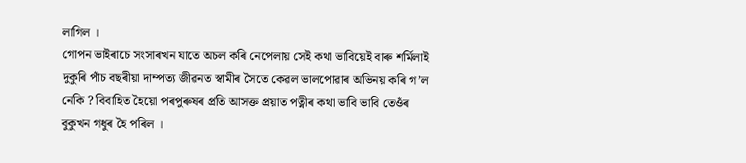লাগিল ।
গোপন ভাইৰাচে সংসাৰখন যাতে অচল কৰি নেপেলায় সেই কথা ভাবিয়েই বাৰু শৰ্মিলাই দুকুৰি পাঁচ বছৰীয়া দাম্পত্য জীৱনত স্বামীৰ সৈতে কেৱল ভালপোৱাৰ অভিনয় কৰি গ’ল নেকি ? বিবাহিত হৈয়ো পৰপুৰুষৰ প্ৰতি আসক্ত প্ৰয়াত পত্নীৰ কথা ভাবি ভাবি তেওঁৰ বুকুখন গধুৰ হৈ পৰিল ।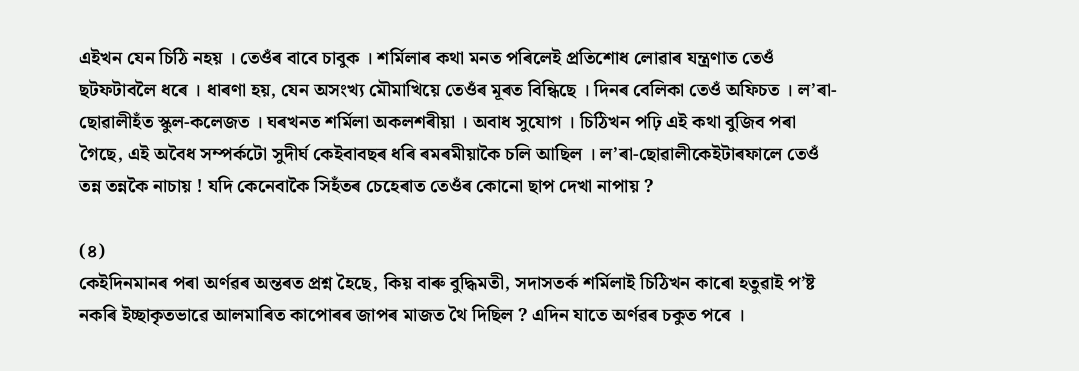এইখন যেন চিঠি নহয় । তেওঁৰ বাবে চাবুক । শৰ্মিলাৰ কথা মনত পৰিলেই প্ৰতিশোধ লোৱাৰ যন্ত্ৰণাত তেওঁ ছটফটাবলৈ ধৰে । ধাৰণা হয়, যেন অসংখ্য মৌমাখিয়ে তেওঁৰ মূৰত বিন্ধিছে । দিনৰ বেলিকা তেওঁ অফিচত । ল’ৰা-ছোৱালীহঁত স্কুল-কলেজত । ঘৰখনত শৰ্মিলা অকলশৰীয়া । অবাধ সুযোগ । চিঠিখন পঢ়ি এই কথা বুজিব পৰা গৈছে, এই অবৈধ সম্পৰ্কটো সুদীৰ্ঘ কেইবাবছৰ ধৰি ৰমৰমীয়াকৈ চলি আছিল । ল’ৰা-ছোৱালীকেইটাৰফালে তেওঁ তন্ন তন্নকৈ নাচায় ! যদি কেনেবাকৈ সিহঁতৰ চেহেৰাত তেওঁৰ কোনো ছাপ দেখা নাপায় ?

(৪)
কেইদিনমানৰ পৰা অৰ্ণৱৰ অন্তৰত প্ৰশ্ন হৈছে, কিয় বাৰু বুদ্ধিমতী, সদাসতৰ্ক শৰ্মিলাই চিঠিখন কাৰো হতুৱাই প’ষ্ট নকৰি ইচ্ছাকৃতভাৱে আলমাৰিত কাপোৰৰ জাপৰ মাজত থৈ দিছিল ? এদিন যাতে অৰ্ণৱৰ চকুত পৰে ।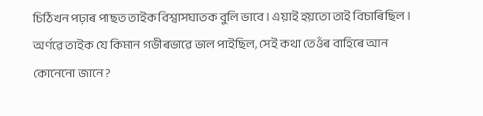চিঠিখন পঢ়াৰ পাছত তাইক বিশ্বাসঘাতক বুলি ভাবে । এয়াই হয়তো তাই বিচাৰিছিল । অর্ণৱে তাইক যে কিমান গভীৰভাৱে ভাল পাইছিল, সেই কথা তেওঁৰ বাহিৰে আন কোনেনো জানে ?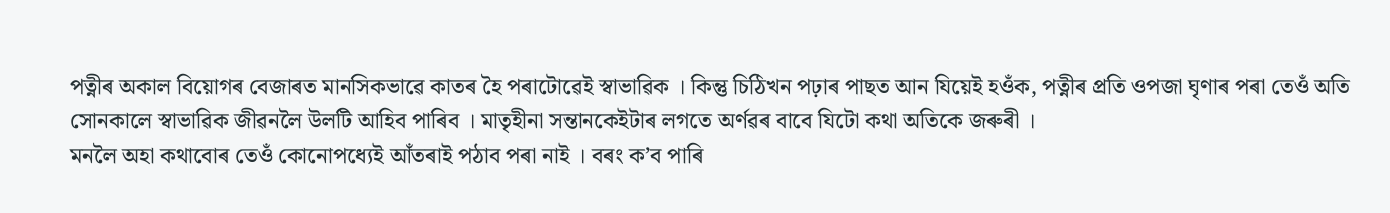পত্নীৰ অকাল বিয়োগৰ বেজাৰত মানসিকভাৱে কাতৰ হৈ পৰাটোৱেই স্বাভাৱিক । কিন্তু চিঠিখন পঢ়াৰ পাছত আন যিয়েই হওঁক, পত্নীৰ প্ৰতি ওপজা ঘৃণাৰ পৰা তেওঁ অতি সোনকালে স্বাভাৱিক জীৱনলৈ উলটি আহিব পাৰিব । মাতৃহীনা সন্তানকেইটাৰ লগতে অৰ্ণৱৰ বাবে যিটো কথা অতিকে জৰুৰী ।
মনলৈ অহা কথাবোৰ তেওঁ কোনোপধ্যেই আঁতৰাই পঠাব পৰা নাই । বৰং ক’ব পাৰি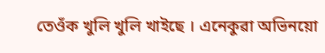তেওঁক খুলি খুলি খাইছে । এনেকুৱা অভিনয়ো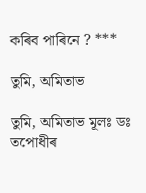কৰিব পাৰিনে ? ***

তুমি, অমিতাভ

তুমি, অমিতাভ মূলঃ ডঃ তপোধীৰ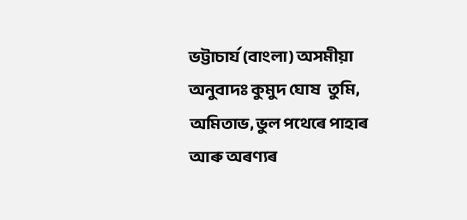ভট্টাচার্য (বাংলা) অসমীয়া অনুবাদঃ কুমুদ ঘোষ   তুমি, অমিতাভ, ভুল পথেৰে পাহাৰ আৰু অৰণ্যৰ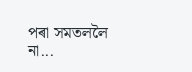পৰা সমতললৈ না...